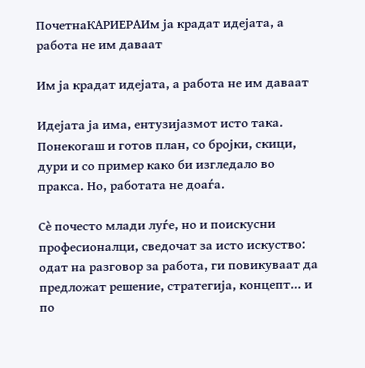ПочетнаКАРИЕРАИм ја крадат идејата, а работа не им даваат

Им ја крадат идејата, а работа не им даваат

Идејата ја има, ентузијазмот исто така. Понекогаш и готов план, со бројки, скици, дури и со пример како би изгледало во пракса. Но, работата не доаѓа.

Сè почесто млади луѓе, но и поискусни професионалци, сведочат за исто искуство: одат на разговор за работа, ги повикуваат да предложат решение, стратегија, концепт… и по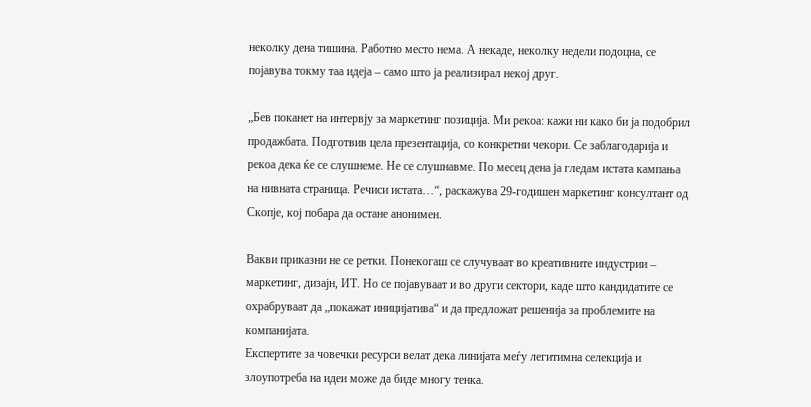неколку дена тишина. Работно место нема. А некаде, неколку недели подоцна, се појавува токму таа идеја – само што ја реализирал некој друг.

„Бев поканет на интервју за маркетинг позиција. Ми рекоа: кажи ни како би ја подобрил продажбата. Подготвив цела презентација, со конкретни чекори. Се заблагодарија и рекоа дека ќе се слушнеме. Не се слушнавме. По месец дена ја гледам истата кампања на нивната страница. Речиси истата…“, раскажува 29-годишен маркетинг консултант од Скопје, кој побара да остане анонимен.

Вакви приказни не се ретки. Понекогаш се случуваат во креативните индустрии – маркетинг, дизајн, ИТ. Но се појавуваат и во други сектори, каде што кандидатите се охрабруваат да „покажат иницијатива“ и да предложат решенија за проблемите на компанијата.
Експертите за човечки ресурси велат дека линијата меѓу легитимна селекција и злоупотреба на идеи може да биде многу тенка.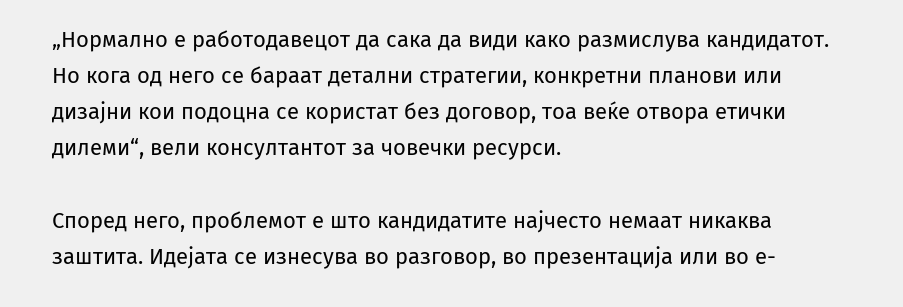„Нормално е работодавецот да сака да види како размислува кандидатот. Но кога од него се бараат детални стратегии, конкретни планови или дизајни кои подоцна се користат без договор, тоа веќе отвора етички дилеми“, вели консултантот за човечки ресурси.

Според него, проблемот е што кандидатите најчесто немаат никаква заштита. Идејата се изнесува во разговор, во презентација или во е-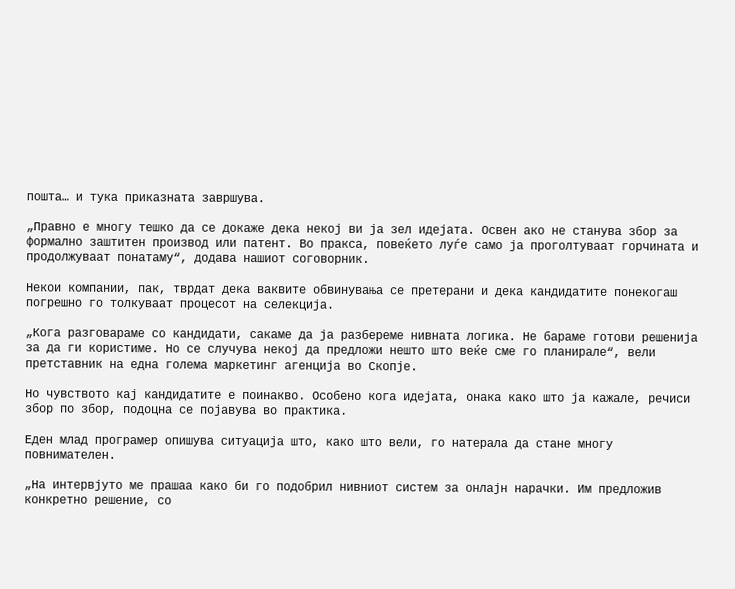пошта… и тука приказната завршува.

„Правно е многу тешко да се докаже дека некој ви ја зел идејата. Освен ако не станува збор за формално заштитен производ или патент. Во пракса, повеќето луѓе само ја проголтуваат горчината и продолжуваат понатаму“, додава нашиот соговорник.

Некои компании, пак, тврдат дека ваквите обвинувања се претерани и дека кандидатите понекогаш погрешно го толкуваат процесот на селекција.

„Кога разговараме со кандидати, сакаме да ја разбереме нивната логика. Не бараме готови решенија за да ги користиме. Но се случува некој да предложи нешто што веќе сме го планирале“, вели претставник на една голема маркетинг агенција во Скопје.

Но чувството кај кандидатите е поинакво. Особено кога идејата, онака како што ја кажале, речиси збор по збор, подоцна се појавува во практика.

Еден млад програмер опишува ситуација што, како што вели, го натерала да стане многу повнимателен.

„На интервјуто ме прашаа како би го подобрил нивниот систем за онлајн нарачки. Им предложив конкретно решение, со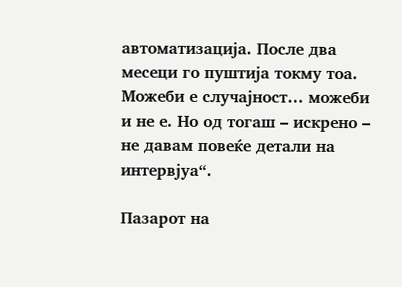автоматизација. После два месеци го пуштија токму тоа. Можеби е случајност… можеби и не е. Но од тогаш – искрено – не давам повеќе детали на интервјуа“.

Пазарот на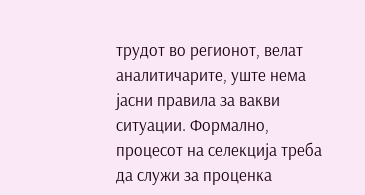трудот во регионот, велат аналитичарите, уште нема јасни правила за вакви ситуации. Формално, процесот на селекција треба да служи за проценка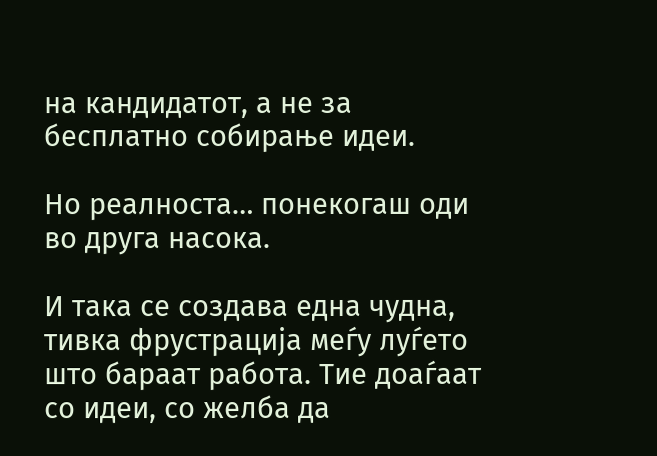на кандидатот, а не за бесплатно собирање идеи.

Но реалноста… понекогаш оди во друга насока.

И така се создава една чудна, тивка фрустрација меѓу луѓето што бараат работа. Тие доаѓаат со идеи, со желба да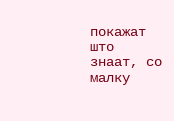покажат што знаат, со малку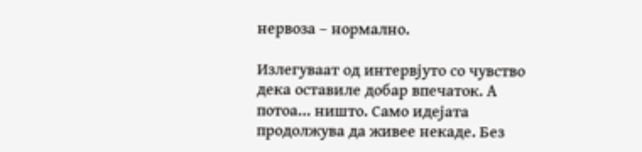нервоза – нормално.

Излегуваат од интервјуто со чувство дека оставиле добар впечаток. А потоа… ништо. Само идејата продолжува да живее некаде. Без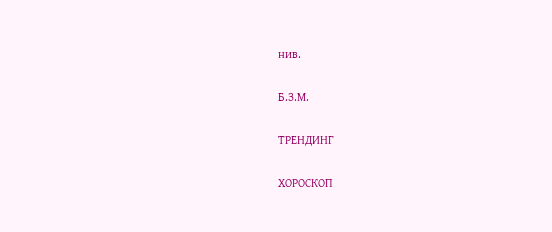нив.

Б.З.М.

ТРЕНДИНГ

ХОРОСКОП